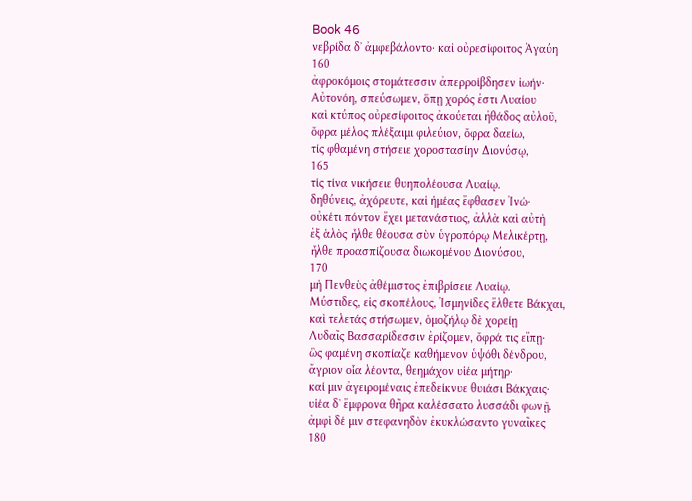Book 46
νεβρίδα δʼ ἀμφεβάλοντο· καἰ οὐρεσίφοιτος Ἀγαύη
160
ἀφροκόμοις στομάτεσσιν ἀπερροίβδησεν ἰωήν·
Αὐτονόη, σπεύσωμεν, ὅπῃ χορός ἐστι Λυαίου
καὶ κτύπος οὐρεσίφοιτος ἀκούεται ἠθάδος αὐλοῦ,
ὄφρα μέλος πλέξαιμι φιλεύιον, ὄφρα δαείω,
τίς φθαμένη στήσειε χοροστασίην Διονύσῳ,
165
τίς τίνα νικήσειε θυηπολέουσα Λυαίῳ.
δηθύνεις, ἀχόρευτε, καἰ ἡμέας ἔφθασεν Ἰνώ·
οὐκέτι πόντον ἔχει μετανάστιος, ἀλλὰ καὶ αὐτὴ
ἐξ ἁλὸς ἦλθε θέουσα σὺν ὑγροπόρῳ Μελικέρτῃ,
ἦλθε προασπίζουσα διωκομένου Διονύσου,
170
μὴ Πενθεὺς ἀθέμιστος ἐπιβρίσειε Λυαίῳ.
Μύστιδες, εἰς σκοπέλους, Ἰσμηνίδες ἔλθετε Βάκχαι,
καὶ τελετάς στήσωμεν, ὁμοζήλῳ δὲ χορείῃ
Λυδαῖς Βασσαρίδεσσιν ἐρίζομεν, ὄφρά τις εἴπῃ·
ὣς φαμένη σκοπίαζε καθήμενον ὑψόθι δένδρου,
ἄγριον οἷα λέοντα, θεημάχον υἱέα μήτηρ·
καί μιν ἀγειρομέναις ἐπεδείκνυε θυιάσι Βάκχαις·
υἱέα δʼ ἔμφρονα θῆρα καλέσσατο λυσσάδι φωνῇ.
ἀμφὶ δέ μιν στεφανηδὸν ἐκυκλώσαντο γυναῖκες
180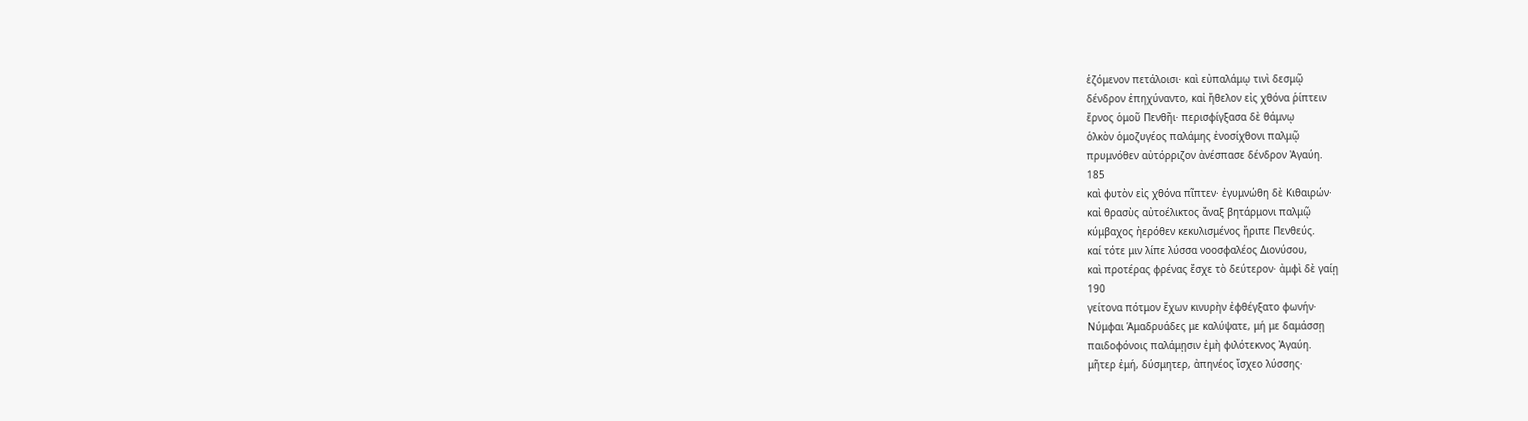ἑζόμενον πετάλοισι· καὶ εὐπαλάμῳ τινὶ δεσμῷ
δένδρον ἐπηχύναντο, καἰ ἤθελον εἰς χθόνα ῥίπτειν
ἔρνος ὁμοῦ Πενθῆι· περισφίγξασα δὲ θάμνῳ
ὁλκὸν ὁμοζυγέος παλάμης ἐνοσίχθονι παλμῷ
πρυμνόθεν αὐτόρριζον ἀνέσπασε δένδρον Ἀγαύη.
185
καὶ φυτὸν εἰς χθόνα πῖπτεν· ἐγυμνώθη δὲ Κιθαιρών·
καἰ θρασὺς αὐτοέλικτος ἄναξ βητάρμονι παλμῷ
κύμβαχος ἠερόθεν κεκυλισμένος ἤριπε Πενθεύς.
καί τότε μιν λίπε λύσσα νοοσφαλέος Διονύσου,
καὶ προτέρας φρένας ἔσχε τὸ δεύτερον· ἀμφὶ δὲ γαίῃ
190
γείτονα πότμον ἔχων κινυρὴν ἐφθέγξατο φωνήν·
Νύμφαι Ἁμαδρυάδες με καλύψατε, μή με δαμάσσῃ
παιδοφόνοις παλάμῃσιν ἐμὴ φιλότεκνος Ἀγαύη.
μῆτερ ἐμή, δύσμητερ, ἀπηνέος ἴσχεο λύσσης·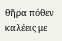θῆρα πόθεν καλέεις με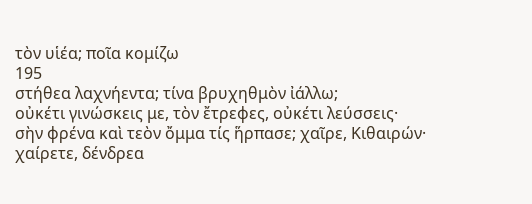τὸν υἱέα; ποῖα κομίζω
195
στήθεα λαχνήεντα; τίνα βρυχηθμὸν ἰάλλω;
οὐκέτι γινώσκεις με, τὸν ἔτρεφες, οὐκέτι λεύσσεις·
σὴν φρένα καὶ τεὸν ὄμμα τίς ἥρπασε; χαῖρε, Κιθαιρών·
χαίρετε, δένδρεα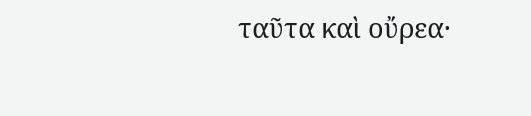ταῦτα καὶ οὔρεα·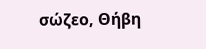σώζεο, Θήβη